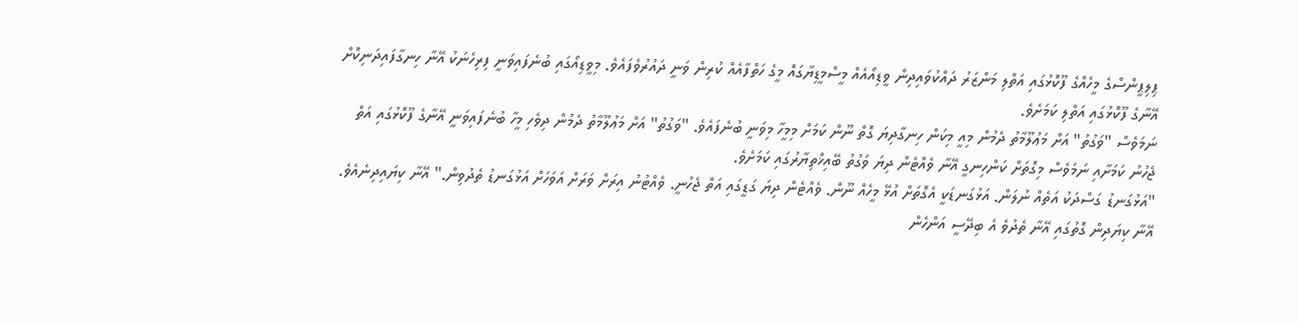ޕިލިޕީންސްގެ މީހެއްގެ ފޫކޮޅުގައި އަތްލި މަންޒަރު ދައްކުވައިދިން ވީޑިއޯއެއް މީސްމީޑިޔާގައޮ މީގެ ހަތްފާއެއް ކުރިން ވަނީ ދައުރުވެފައެވެ. މިވީޑިއޯގައި ބުނެފައިވަނީ ފިރިހެނަކު އޭނާ ހިނގާފައިދަނިކޮށް އޭނާގެ ފޫކޮޅުގައި އަތްލި ކަމަށެވެ.
ނަމަވެސް "ވަގުތު" އަށް މަޢުލޫމާތު ދެމުން މިއީ މިކަން ހިނގާދިޔަ ގޮތް ނޫން ކަމަށް މިމީހާ މިވަނީ ބުނެފައެވެ. "ވަގުތު" އަށް މަޢުލޫމާތު ދެމުން ދިވެހި މީހާ ބުނެފައިވަނީ އޭނާގެ ފޫކޮޅުގައި އަތް ޖެހުނު ކަމަށާއި ނަމަވެސް މިގޮތަށް ކަންހިނގީ އޭނާ ވެއްޓެން ދިޔަ ވަގުތު ބޭއިޚްތިޔާރުގައި ކަމަށެވެ.
"އަޅުގަނޑު ގަސްދަކު އަތެއް ނުލަން. އަޅުގަނޑަކީ އެގޮތަށް އުޅޭ މީހެއް ނޫން. ވެއްޓެން ދިޔަ ގަޑީގައި އަތް ޖެހުނީ. ވެއްޓުނު އިރަށް ވަރަށް އަވަހަށް އަޅުގަނޑު ތެދުވިން." އޭނާ ކިޔައިދިނެއެވެ.
އޭނާ ކިޔަދިން ގޮތުގައި އޭނާ ތެދުވެ އެ ބިދޭސީ އަންހެން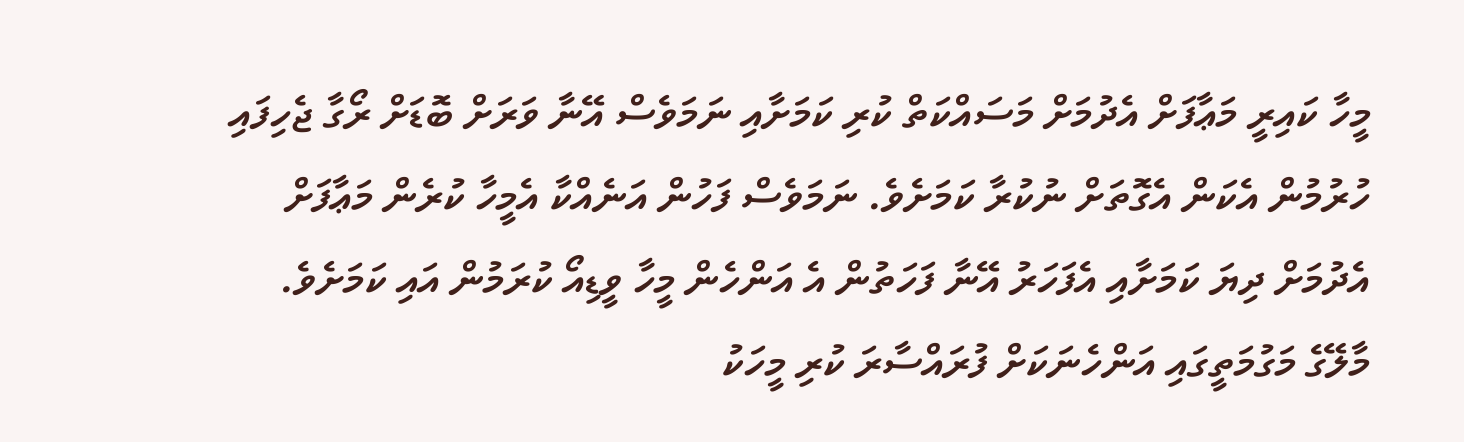މީހާ ކައިރީ މަޢާފަށް އެދުމަށް މަސައްކަތް ކުރި ކަމަށާއި ނަމަވެސް އޭނާ ވަރަށް ބޮޑަށް ރޯގާ ޖެހިފައި ހުރުމުން އެކަން އެގޮތަށް ނުކުރާ ކަމަށެވެ. ނަމަވެސް ފަހުން އަނެއްކާ އެމީހާ ކުރެން މަޢާފަށް އެދުމަށް ދިޔަ ކަމަށާއި އެފަހަރު އޭނާ ފަހަތުން އެ އަންހެން މީހާ ވީޑިއޯ ކުރަމުން އައި ކަމަށެވެ.
މާލޭގެ މަގުމަތީގައި އަންހެނަކަށް ފުރައްސާރަ ކުރި މީހަކު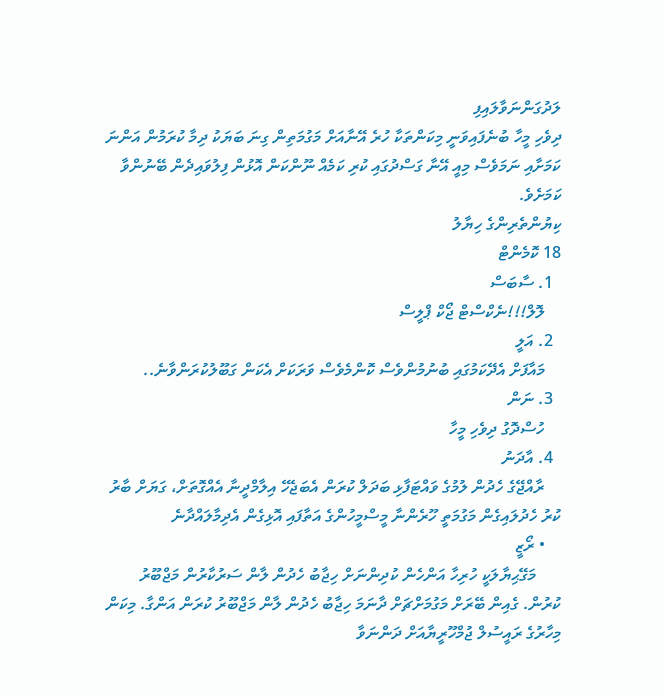ލަދުގަންނަވާލައިފި
ދިވެހި މީހާ ބުނެފައިވަނީ މިކަންތަކާ ހުރެ އޭނާއަށް މަގުމަތިން ގިނަ ބަޔަކު ދިމާ ކުރަމުން އަންނަ ކަމަށާއި ނަމަވެސް މިއީ އޭނާ ގަސްދުގައި ކުރި ކަމެއް ނޫންކަން އޮޅުން ފިލުވައިދެން ބޭނުންވާ ކަމަށެވެ.
ކިޔުންތެރިންގެ ހިޔާލު
18 ކޮމެންޓް
  1. ސާބަސް
    ލޮލް!!!ނެކްސްޓް ޖޯކް ޕްލީސް
  2. އަލީ
    މައާފަށް އެދޭކަމުގައި ބުނުމުންވެސް ކޮންމެވެސް ވަރަކަށް އެކަން ގަބޫލުކުރަންވާނެ..
  3. ނަން
    ހުސްދޮގު ދިވެހި މީހާ
  4. އާދަނު
    ރާއްޖޭގެ ހެދުން ލުމުގެ ވައްޓަފާޅި ބަދަލް ކުރަން އެބަޖެހޭ އިލާމްދީނާ އެއްގޮތަށް، ގަޔަށް ބާރު ކުރު ހެދުލައިގެން މަގުމަތީ ހޫރެންނާ މީސްމީހުންގެ އަތާފައި އޮޅިގެން އެދިމާލައްދާނެ
    • ރޯޒީ
      މަގޭޙިޔާލަކީ ހުރިހާ އަންހެން ކުދިންނަށް ހިޖާބު ހެދުން ލާން ސަރުކާރުން މަޖްބޫރު ކުރުން. ގެއިން ބޭރަށް މަގުމަށްޗަށް ދާނަމަ ހިޖާބު ހެދުން ލާން މަޖްބޫރު ކުރަން އަންގާ. މިކަން މިހާރުގެ ރައީސުލް ޖުމްހޫރީޔާއަށް ދަންނަވާ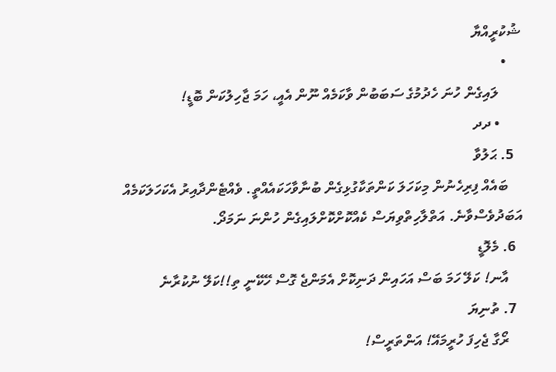ޝުކުރީއްޔާ
    •
      ލައިގެން ހުނަ ހެދުމުގެ ސަބަބުން ވާކަމެއް ނޫން އެއީ، ހަމަ ޖާހިލުކަން ބޮޑީ!
      • ދދ
  5. ޙަލުވާ
    ބައެއް ފިރިހެނުން މިކަހަލަ ކަންތަކާގުޅިގެން ބުނާވާހަކައެއްތީ. ވެއްޓެންދާއިރު އެކަހަލަކަމެއް އަބަދުވެސްވާނެ. އަތްލާހިތްވިޔަސް ކެއްކޮށްކޮށްލައިގެން ހުންނަ ނަމަދޯ.
  6. މެލޮޑީ
    އާނ! ކަލޭ ހަމަ ބަސް އަހައިން ދަނިކޮށް އެމަންޖެ ގޮސް ހޭކޭނީ ތި!!ކަލޭ ނުކުރާނެ
  7. ތުނިޔަ
    ރޯގާ ޖެހިފަ ހުރީމައޭ! އަންތަރީސް!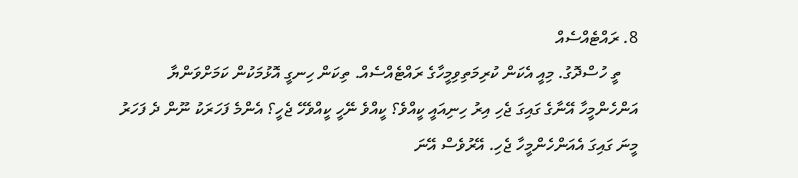8. ރައްޓެއްސެއް
    ތީ ހުސްދޮގު. މިއީ އެކަން ކުރިމަތިވިމީހާގެ ރައްޓެއްސެއް. ތިކަން ހިނގީ އޮޅުމަކުން ކަމަށްވަންޔާ އަންހެންމީހާ އޭނާގެ ގައިގަ ޖެހި އިރު ހިނިއައީ ކީއްވެ؟ ކީއްވެ ނޭހީ ކީއްވެހޭ ޖެހީ؟ އެންމެ ފަހަރަކު ނޫން ދެ ފަހަރު މީނަ ގައިގަ އެއަންހެންމީހާ ޖެހި. އޭރުވެސް އޭނަ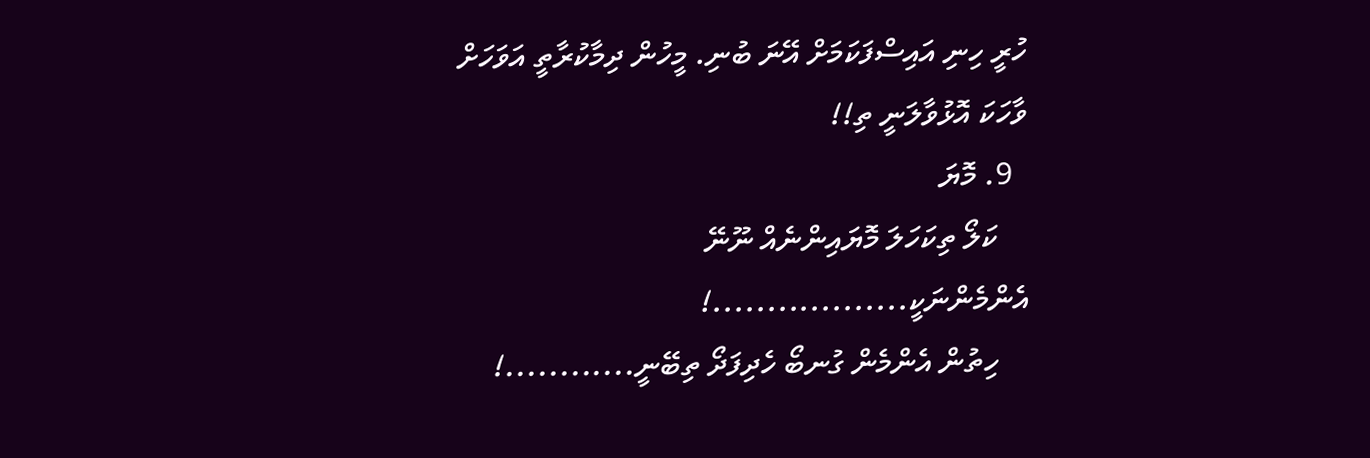ހުރީ ހިނި އައިސްފަކަމަށް އޭނަ ބުނި. މީހުން ދިމާކުރާތީ އަވަހަށް ވާހަކަ އޮޅުވާލަނީ ތި!!
  9. މޮޔަ
    ކަލޯ ތިކަހަލަ މޮޔައިންނެއް ނޫނޭ އެންމެންނަކީ..................!
    ހިތުން އެންމެން ގުނބޯ ހެދިފަދޯ ތިބޭނީ............!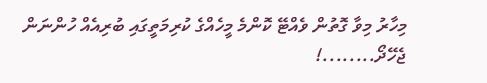މިހާރު މިވާ ގޮތުން ވެއްޓޭ ކޮންމެ މީހެއްގެ ކުރިމަތީގައި ބުރިއެއް ހުންނަން ޖެހޭދޯ........!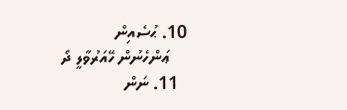10. ޙުސެއިން
    ޢަންހެނުން ހޭއަރުވާލީ ދޯ
  11. ނަން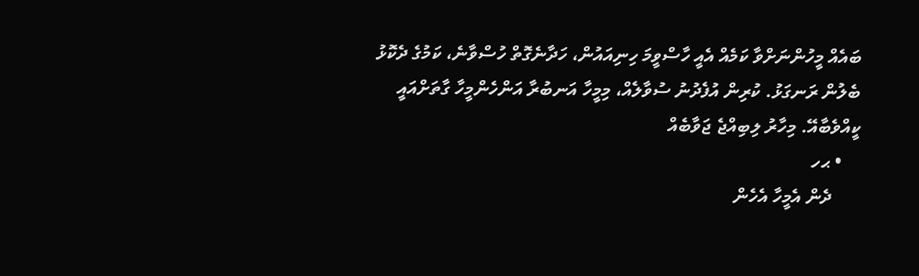ބައެއް މީހުންނަށްވާ ކަމެއް އެއީ ހާސްވީމަ ހިނިއައުން، ހަދާނެގޮތް ހުސްވާނެ، ކަމުގެ ދެކޮޅު ބެލުން ރަނގަޅު. ކުރިން އުފެދުނު ސުވާލެއް، މިމީހާ އަނބުރާ އަންހެންމީހާ ގާތަށްއައީ ކީއްވެބާއޭ. މިހާރު ލިބިއްޖެ ޖަވާބެއް
    • ޙހ
      ދެން އެމީހާ އެހެން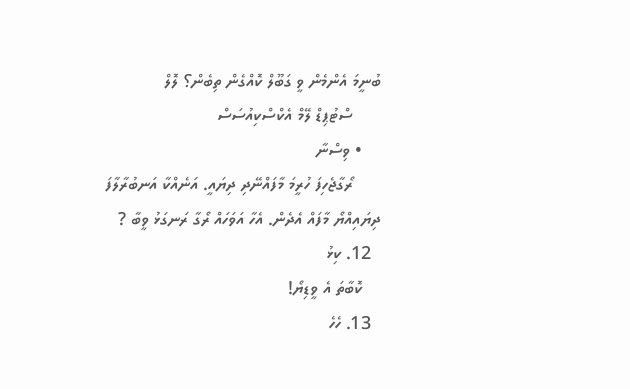ބުނީމަ އެންމެން ވީ ގަބޫލް ކޮއްގެން ތިބެން؟ ލޮލް
      ސްޓުޕިޑް ލޭމް އެކްސްކިއުސަސް
    • ވިސްނާ
      ރޯގާޖެހިފަ ހުރީމަ މާފައްނޭދި ދިޔައީ. އަނެއްކާ އަނބުރާލާފަ ދިޔައިއްޔޯ މާފައް އެދެން. އެހާ އަވަހައް ރޯގާ ރަނގަޅު ވީބާ ?
  12. ކިޅު
    ކޮބާތަ އެ ވީޑިޔޯ!
  13. ހެހެ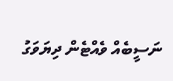ނަސީބެއް ވެއްޓެން ދިޔަވަގު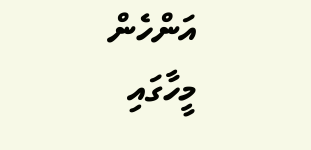އަންހެން މީހާގައި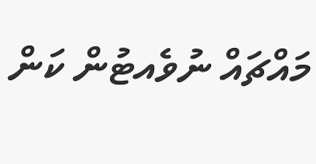މައްޗައް ނުވެއޓުން ކަން